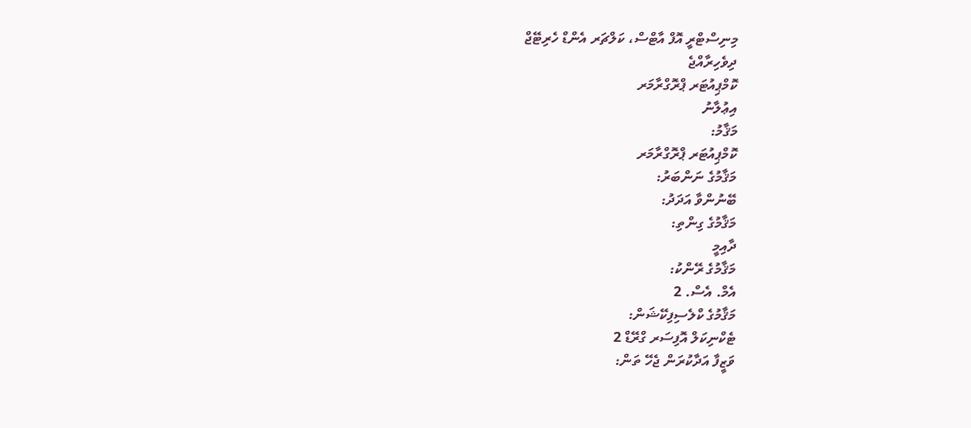މިނިސްޓްރީ އޮފް އާޓްސް، ކަލްޗަރ އެންޑް ހެރިޓޭޖް
ދިވެހިރާއްޖެ
ކޮމްޕިއުޓަރ ޕްރޮގްރާމަރ
އިޢުލާނު
މަޤާމު:
ކޮމްޕިއުޓަރ ޕްރޮގްރާމަރ
މަޤާމުގެ ނަންބަރު:
ބޭނުންވާ އަދަދު:
މަޤާމުގެ ގިންތި:
ދާއިމީ
މަޤާމުގެ ރޭންކު:
އެމް. އެސް. 2
މަޤާމުގެ ކްލެސިފިކޭޝަން:
ޓެކްނިކަލް އޮފިސަރ ގްރޭޑް 2
ވަޒީފާ އަދާކުރަން ޖެހޭ ތަން: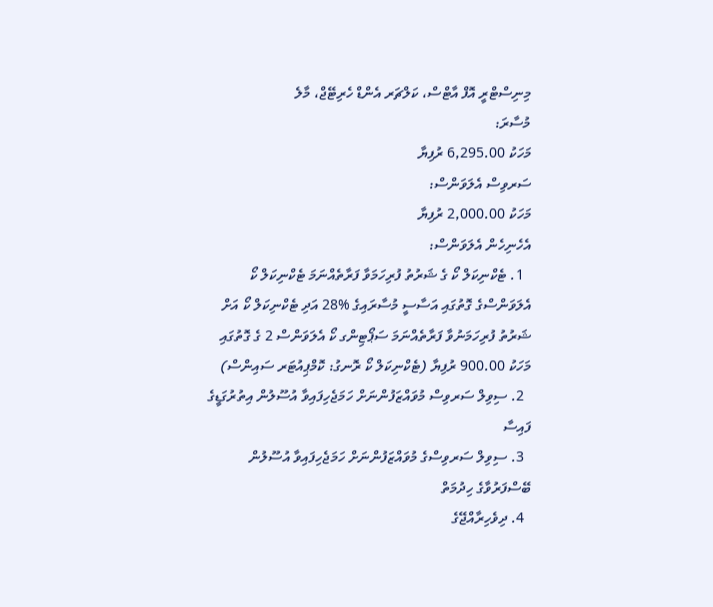މިނިސްޓްރީ އޮފް އާޓްސް، ކަލްޗަރ އެންޑް ހެރިޓޭޖް، މާލެ
މުސާރަ:
މަހަކު 6,295.00 ރުފިޔާ
ސަރވިސް އެލަވަންސް:
މަހަކު 2,000.00 ރުފިޔާ
އެހެނިހެން އެލަވަންސް:
  1. ޓެކްނިކަލް ކޯ ގެ ޝަރުތު ފުރިހަމަވާ ފަރާތެއްނަމަ ޓެކްނިކަލް ކޯ އެލަވަންސްގެ ގޮތުގައި އަސާސީ މުސާރައިގެ %28 އަދި ޓެކްނިކަލް ކޯ އަށް ޝަރުތު ފުރިހަމަނުވާ ފަރާތެއްނަމަ ސަޕޯޓިންގ ކޯ އެލަވަންސް 2 ގެ ގޮތުގައި މަހަކު 900.00 ރުފިޔާ (ޓެކްނިކަލް ކޯ ރޮނގު: ކޮމްޕިއުޓަރ ސައިންސް)
  2. ސިވިލް ސަރވިސް މުވައްޒަފުންނަށް ހަމަޖެހިފައިވާ އުސޫލުން އިތުރުގަޑީގެ ފައިސާ
  3. ސިވިލް ސަރވިސްގެ މުވައްޒަފުންނަށް ހަމަޖެހިފައިވާ އުސޫލުން ބޭސްފަރުވާގެ ހިދުމަތް
  4. ދިވެހިރާއްޖޭގެ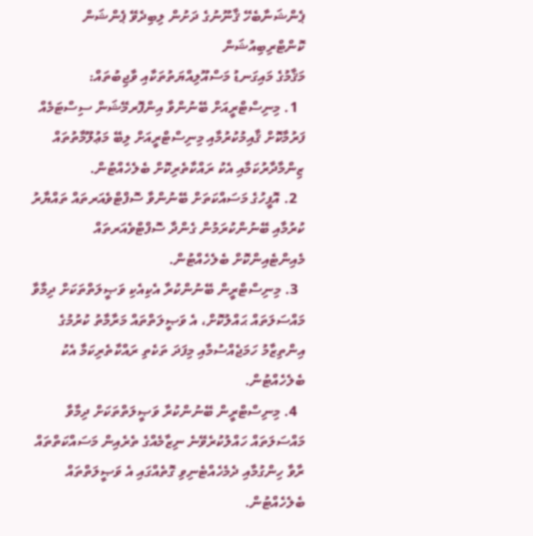ޕެންޝަނާބެހޭ ޤާނޫނުގެ ދަށުން ލިބިދެވޭ ޕެންޝަން ކޮންޓްރިބިއުޝަން
މަޤާމުގެ މައިގަނޑު މަސްއޫލިއްޔަތުތަކާއި ވާޖިބުތައް:
  1. މިނިސްޓްރީއަށް ބޭނުންވާ އިންފޮރމޭޝަން ސިސްޓަމެއް ފަރުމާކޮށް ޤާއިމުކުރުމާއި މިނިސްޓްރީއަށް ލިބޭ މަޢުލޫމާތުތައް ޒިންމާދާރުކަމާއި އެކު ރައްކާތެރިކޮށް ބެލެހެއްޓުން.
  2. އޮފީހުގެ މަސައްކަތަށް ބޭނުންވާ ސޮފްޓްވެއަރތައް ތައްޔާރު ކުރުމާއި ބޭނުންކުރަމުން ގެންދާ ސޮފްޓްވެއަރތައް މެއިންޓެއިންކޮށް ބެލެހެއްޓުން.
  3. މިނިސްޓްރީން ބޭނުންކުރާ އެކިއެކި ވަޞީލަތްތަކަށް ދިމާވާ މައްސަލަތައް ޙައްލުކޮށް، އެ ވަޞީލަތްތައް މަރާމާތު ކުރުމުގެ އިންތިޒާމު ހަމަޖެއްސުމާއި މިފަދަ ތަކެތި ރައްކާތެރިކަމާ އެކު ބެލެހެއްޓުން.
  4. މިނިސްޓްރީން ބޭނުންކުރާ ވަޞީލަތްތަކަށް ދިމާވާ މައްސަލަތައް ހައްލުކުރެވޭނެ ނިޒާމެއްގެ ތެރެއިން މަސައްކަތްތައް ރާވާ ހިންގުމާއި ދެމެހެއްޓެނިވި ގޮތެއްގައި އެ ވަޞީލަތްތައް ބެލެހެއްޓުން.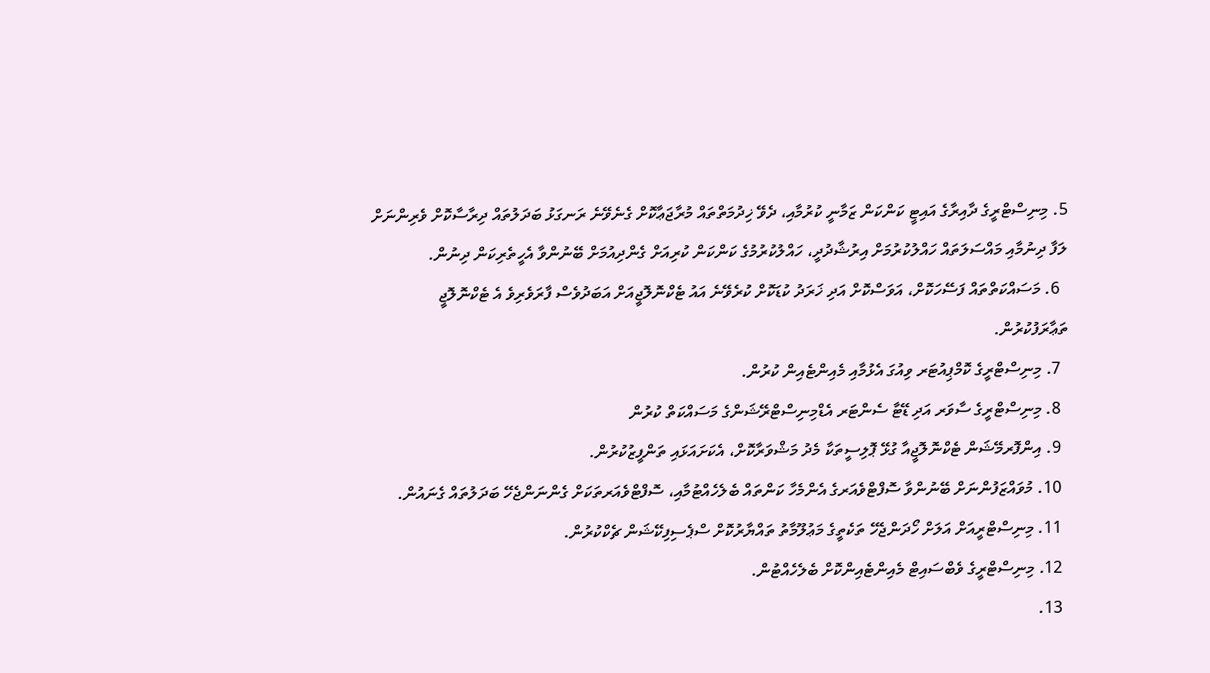5. މިނިސްޓްރީގެ ދާއިރާގެ އައިޓީ ކަންކަން ޒަމާނީ ކުރުމާއި، ދެވޭ ޚިދުމަތްތައް މުރާޖަޢާކޮށް ގެނެވޭނެ ރަނގަޅު ބަދަލުތައް ދިރާސާކޮށް ވެރިންނަށް ލަފާ ދިނުމާއި މައްސަލަތައް ހައްލުކުރުމަށް އިރުޝާދުދީ، ހައްލުކުރުމުގެ ކަންކަން ކުރިއަށް ގެންދިއުމަށް ބޭނުންވާ އެހީތެރިކަން ދިނުން.
  6. މަސައްކަތްތައް ފަސޭހަކޮށް، އަވަސްކޮށް އަދި ޚަރަދު ކުޑަކޮށް ކުރެވޭނެ އައު ޓެކްނޮލޮޖީއަށް އަބަދުވެސް ފާރަވެރިވެ އެ ޓެކްނޮލޮޖީ ތަޢާރަފުކުރުން.
  7. މިނިސްޓްރީގެ ކޮމްޕިއުޓަރ ވިއުގަ އެޅުމާއި މެއިންޓެއިން ކުރުން.
  8. މިނިސްޓްރީގެ ސާވަރ އަދި ޑޭޓާ ސެންޓަރ އެޑްމިނިސްޓްރޭޝަންގެ މަސައްކަތް ކުރުން
  9. އިންފޮރމޭޝަން ޓެކްނޮލޮޖީއާ ގުޅޭ ޕޮލިސީތަކާ މެދު މަޝްވަރާކޮށް، އެކަށައަޅައި ތަންފީޒުކުރުން.
  10. މުވައްޒަފުންނަށް ބޭނުންވާ ސޮފްޓްވެއަރގެ އެންމެހާ ކަންތައް ބެލެހެއްޓުމާއި، ސޮފްޓްވެއަރތަކަށް ގެންނަންޖެހޭ ބަދަލުތައް ގެނައުން.
  11. މިނިސްޓްރީއަށް އަލަށް ހޯދަންޖެހޭ ތަކެތީގެ މަޢުލޫމާތު ތައްޔާރުކޮށް ސްޕެސިފިކޭޝަން ޗެކްކުރުން.
  12. މިނިސްޓްރީގެ ވެބްސައިޓް މެއިންޓެއިންކޮށް ބެލެހެއްޓުން.
  13.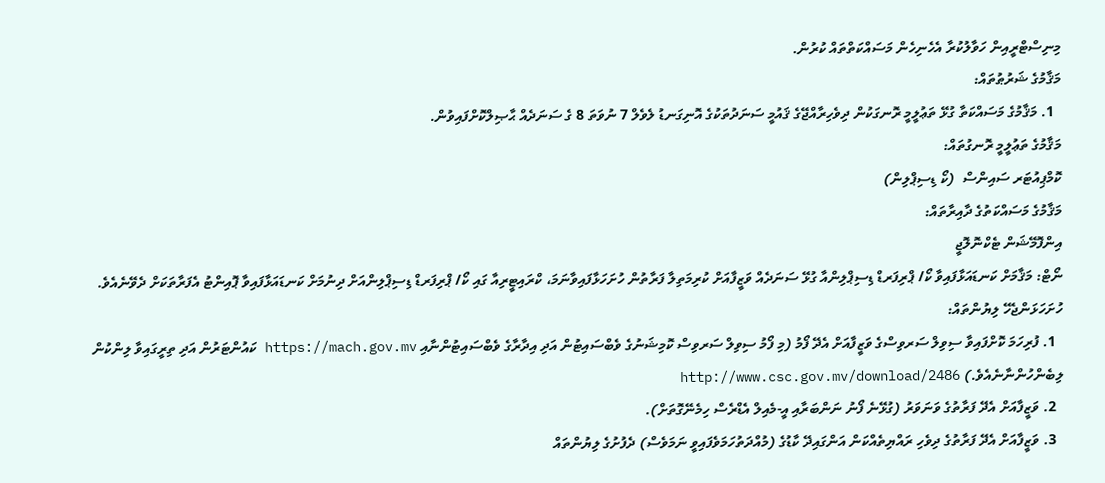މިނިސްޓްރީއިން ހަވާލުކުރާ އެހެނިހެން މަސައްކަތްތައް ކުރުން.
މަޤާމުގެ ޝަރުޠުތައް:
  1. މަޤާމުގެ މަސައްކަތާ ގުޅޭ ތަޢުލީމީ ރޮނގަކުން ދިވެހިރާއްޖޭގެ ޤައުމީ ސަނަދުތަކުގެ އޮނިގަނޑު ލެވެލް 7 ނުވަތަ 8 ގެ ސަނަދެއް ޙާޞިލްކޮށްފައިވުން.
މަޤާމުގެ ތަޢުލީމީ ރޮނގުތައް:
ކޮމްޕިއުޓަރ ސައިންސް  (ކޯ ޑިސިޕްލިން)
މަޤާމުގެ މަސައްކަތުގެ ދާއިރާތައް:
އިންފޮމޭޝަން ޓެކްނޮލޮޖީ
ނޯޓް: މަޤާމަށް ކަނޑައަޅާފައިވާ ކޯ/ ޕްރިފަރޑް ޑިސިޕްލިންއާ ގުޅޭ ސަނަދެއް ވަޒީފާއަށް ކުރިމަތިލާ ފަރާތުން ހުށަހަޅާފައިވާނަމަ، ކްރައިޓީރިއާ ގައި ކޯ/ ޕްރިފަރޑް ޑިސިޕްލިންއަށް ދިނުމަށް ކަނޑައަޅާފައިވާ ޕޮއިންޓު އެފަރާތަކަށް ދެވޭނެއެވެ.
ހުށަހަޅަންޖެހޭ ލިޔުންތައް:
  1. ފުރިހަމަ ކޮށްފައިވާ ސިވިލް ސަރވިސްގެ ވަޒީފާއަށް އެދޭ ފޯމު (މި ފޯމު ސިވިލް ސަރވިސް ކޮމިޝަނުގެ ވެބްސައިޓުން އަދި އިދާރާގެ ވެބްސައިޓުންނާއި https://mach.gov.mv ކައުންޓަރުން އަދި ތިރީގައިވާ ލިންކުން ލިބެންހުންނާނެއެވެ.) http://www.csc.gov.mv/download/2486
  2. ވަޒީފާއަށް އެދޭ ފަރާތުގެ ވަނަވަރު (ގުޅޭނެ ފޯނު ނަންބަރާއި އީ-މެއިލް އެޑްރެސް ހިމެނޭގޮތަށް).
  3. ވަޒީފާއަށް އެދޭ ފަރާތުގެ ދިވެހި ރައްޔިތެއްކަން އަންގައިދޭ ކާޑުގެ (މުއްދަތުހަމަވެފައިވީ ނަމަވެސް) ދެފުށުގެ ލިޔުންތައް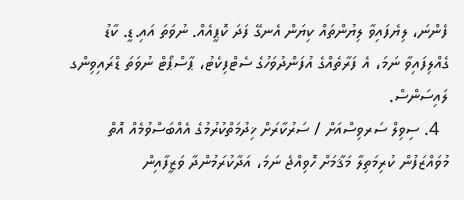ފެންނަ، ލިޔެފައިވާ ލިޔުންތައް ކިޔަން އެނގޭ ފަދަ ކޮޕީއެއް. ނުވަތަ އައި.ޑީ. ކާޑު ގެއްލިފައިވާ ނަމަ، އެ ފަރާތެއްގެ އުފަންދުވަހުގެ ސެޓްފިކެޓު، ޕާސްޕޯޓް ނުވަތަ ޑްރައިވިންގ ލައިސަންސް.
  4. ސިވިލް ސަރވިސްއަށް / ސަރުކާރަށް ޚިދުމަތްކުރުމުގެ އެއްބަސްވުމެއް އޮތް މުވައްޒަފުން ކުރިމަތިލާ މަޤާމަށް ހޮވިއްޖެ ނަމަ، އަދާކުރަމުންދާ ވަޒީފާއިން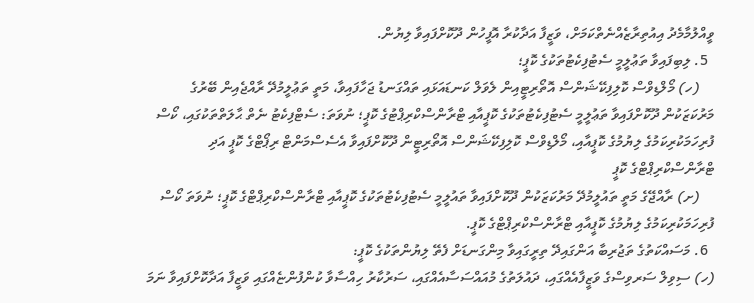ވީއްލުމާމެދު އިއުތިރާޒެއްނެތްކަމަށް، ވަޒީފާ އަދާކުރާ އޮފީހުން ދޫކޮށްފައިވާ ލިޔުން.
  5. ލިބިފައިވާ ތަޢުލީމީ ސެޓުފިކެޓުތަކުގެ ކޮޕީ؛
    (ހ) މޯލްޑިވްސް ކޮލިފިކޭޝަންސް އޮތޯރިޓީއިން ލެވަލް ކަނޑައަޅައި ތައްގަނޑު ޖަހާފައިވާ، މަތީ ތަޢުލީމުދޭ ރާއްޖެއިން ބޭރުގެ މަރުކަޒަކުން ދޫކޮށްފައިވާ ތަޢުލީމީ ސެޓުފިކެޓުތަކުގެ ކޮޕީއާއި ޓްރާންސްކްރިޕްޓުގެ ކޮޕީ؛ ނުވަތަ: ސެޓްފިކެޓު ނެތް ޙާލަތްތަކުގައި، ކޯސް ފުރިހަމަކުރިކަމުގެ ލިޔުމުގެ ކޮޕީއާއި، މޯލްޑިވްސް ކޮލިފިކޭޝަންސް އޮތޯރިޓީން ދޫކޮށްފައިވާ އެސެސްމަންޓް ރިޕޯޓްގެ ކޮޕީ އަދި ޓްރާންސްކްރިޕްޓްގެ ކޮޕީ
    (ށ) ރާއްޖޭގެ މަތީ ތައުލީމުދޭ މަރުކަޒަކުން ދޫކޮށްފައިވާ ތައުލީމީ ސެޓުފިކެޓުތަކުގެ ކޮޕީއާއި ޓްރާންސްކްރިޕްޓްގެ ކޮޕީ؛ ނުވަތަ ކޯސް ފުރިހަމަކުރިކަމުގެ ލިޔުމުގެ ކޮޕީއާއި ޓްރާންސްކްރިޕްޓްގެ ކޮޕީ.
  6. މަސައްކަތުގެ ތަޖުރިބާ އަންގައިދޭ ތިރީގައިވާ މިންގަނޑަށް ފެތޭ ލިޔުންތަކުގެ ކޮޕީ:
(ހ) ސިވިލް ސަރވިސްގެ ވަޒީފާއެއްގައި، ދައުލަތުގެ މުއައްސަސާއެއްގައި، ސަރުކާރު ހިއްސާވާ ކުންފުންޏެއްގައި ވަޒީފާ އަދާކޮށްފައިވާ ނަމަ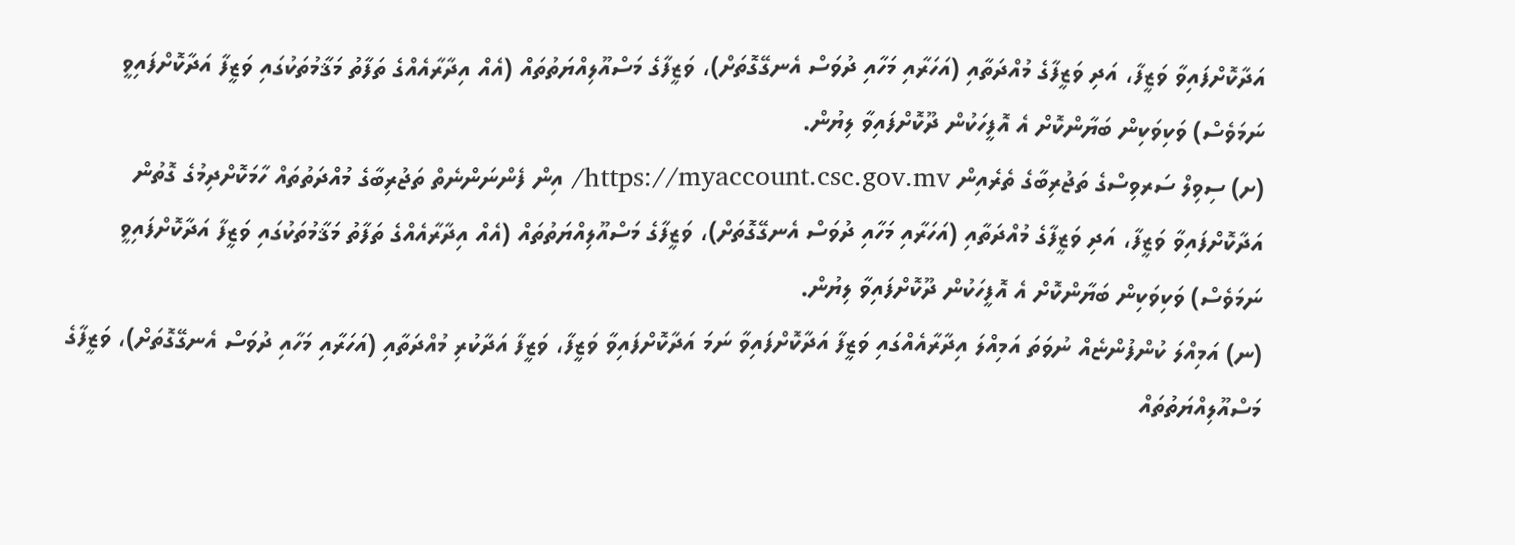އަދާކޮށްފައިވާ ވަޒީފާ، އަދި ވަޒީފާގެ މުއްދަތާއި (އަހަރާއި މަހާއި ދުވަސް އެނގޭގޮތަށް)، ވަޒީފާގެ މަސްއޫލިއްޔަތުތައް (އެއް އިދާރާއެއްގެ ތަފާތު މަޤާމުތަކުގައި ވަޒީފާ އަދާކޮށްފައިވީ ނަމަވެސް) ވަކިވަކިން ބަޔާންކޮށް އެ އޮފީހަކުން ދޫކޮށްފައިވާ ލިޔުން.
(ށ) ސިވިލް ސަރވިސްގެ ތަޖުރިބާގެ ތެރެއިން https://myaccount.csc.gov.mv/ އިން ފެންނަންނެތް ތަޖުރިބާގެ މުއްދަތުތައް ހާމަކޮށްދިމުގެ ގޮތުން އަދާކޮށްފައިވާ ވަޒީފާ، އަދި ވަޒީފާގެ މުއްދަތާއި (އަހަރާއި މަހާއި ދުވަސް އެނގޭގޮތަށް)، ވަޒީފާގެ މަސްއޫލިއްޔަތުތައް (އެއް އިދާރާއެއްގެ ތަފާތު މަޤާމުތަކުގައި ވަޒީފާ އަދާކޮށްފައިވީ ނަމަވެސް) ވަކިވަކިން ބަޔާންކޮށް އެ އޮފީހަކުން ދޫކޮށްފައިވާ ލިޔުން.
(ނ) އަމިއްލަ ކުންފުންޏެއް ނުވަތަ އަމިއްލަ އިދާރާއެއްގައި ވަޒީފާ އަދާކޮށްފައިވާ ނަމަ އަދާކޮށްފައިވާ ވަޒީފާ، ވަޒީފާ އަދާކުރި މުއްދަތާއި (އަހަރާއި މަހާއި ދުވަސް އެނގޭގޮތަށް)، ވަޒީފާގެ މަސްއޫލިއްޔަތުތައް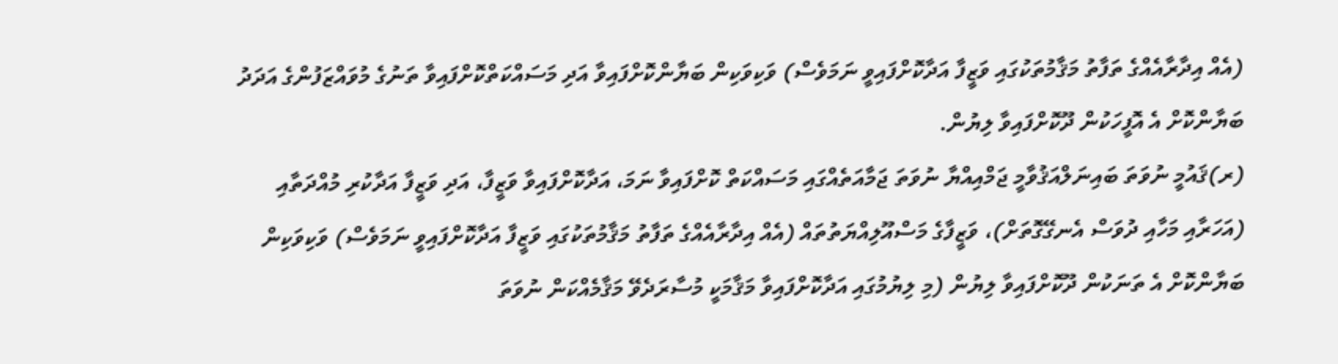(އެއް އިދާރާއެއްގެ ތަފާތު މަޤާމުތަކުގައި ވަޒީފާ އަދާކޮށްފައިވީ ނަމަވެސް) ވަކިވަކިން ބަޔާންކޮށްފައިވާ އަދި މަސައްކަތްކޮށްފައިވާ ތަނުގެ މުވައްޒަފުންގެ އަދަދު ބަޔާންކޮށް އެ އޮފީހަކުން ދޫކޮށްފައިވާ ލިޔުން.
(ރ)ޤައުމީ ނުވަތަ ބައިނަލްއަޤުވާމީ ޖަމްއިއްޔާ ނުވަތަ ޖަމާއަތެއްގައި މަސައްކަތް ކޮށްފައިވާ ނަމަ، އަދާކޮށްފައިވާ ވަޒީފާ، އަދި ވަޒީފާ އަދާކުރި މުއްދަތާއި (އަހަރާއި މަހާއި ދުވަސް އެނގޭގޮތަށް)، ވަޒީފާގެ މަސްއޫލިއްޔަތުތައް (އެއް އިދާރާއެއްގެ ތަފާތު މަޤާމުތަކުގައި ވަޒީފާ އަދާކޮށްފައިވީ ނަމަވެސް) ވަކިވަކިން ބަޔާންކޮށް އެ ތަނަކުން ދޫކޮށްފައިވާ ލިޔުން (މި ލިޔުމުގައި އަދާކޮށްފައިވާ މަޤާމަކީ މުސާރަދެވޭ މަޤާމެއްކަން ނުވަތަ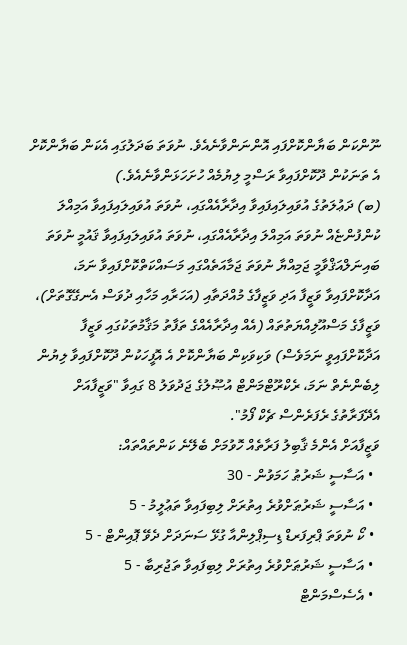ނޫންކަން ބަޔާންކޮށްފައި އޮންނަންވާނެއެވެ. ނުވަތަ ބަދަލުގައި އެކަން ބަޔާންކޮށް އެ ތަނަކުން ދޫކޮށްފައިވާ ރަސްމީ ލިޔުމެއް ހުށަހަޅަންވާނެއެވެ.)
(ބ) ދަޢުލަތުގެ އުވައިލައިފައިވާ އިދާރާއެއްގައި، ނުވަތަ އުވައިލައިފައިވާ އަމިއްލަ ކުންފުންޏެއް ނުވަތަ އަމިއްލަ އިދާރާއެއްގައި، ނުވަތަ އުވައިލައިފައިވާ ޤައުމީ ނުވަތަ ބައިނަލްއަޤްވާމީ ޖަމިއްޔާ ނުވަތަ ޖަމާއަތެއްގައި މަސައްކަތްކޮށްފައިވާ ނަމަ، އަދާކޮށްފައިވާ ވަޒީފާ އަދި ވަޒީފާގެ މުއްދަތާއި (އަހަރާއި މަހާއި ދުވަސް އެނގޭގޮތަށް)، ވަޒީފާގެ މަސްއޫލިއްޔަތުތައް (އެއް އިދާރާއެއްގެ ތަފާތު މަޤާމުތަކުގައި ވަޒީފާ އަދާކޮށްފައިވީ ނަމަވެސް) ވަކިވަކިން ބަޔާންކޮށް އެ އޮފީހަކުން ދޫކޮށްފައިވާ ލިޔުން ލިބެންނެތް ނަމަ، ރެކްރޫޓްމަންޓް އުޞޫލުގެ ޖަދުވަލު 8 ގައިވާ "ވަޒީފާއަށް އެދޭފަރާތުގެ ރެފަރެންސް ޗެކް ފޯމު".
ވަޒީފާއަށް އެންމެ ޤާބިލު ފަރާތެއް ހޮވުމަށް ބެލޭނެ ކަންތައްތައް:
  • އަސާސީ ޝަރުޠު ހަމަވުން - 30
  • އަސާސީ ޝަރުޠަށްވުރެ އިތުރަށް ލިބިފައިވާ ތަޢުލީމު - 5
  • ކޯ ނުވަތަ ޕްރިފަރޑް ޑިސިޕްލިންއާ ގުޅޭ ސަނަދަށް ދެވޭ ޕޮއިންޓް - 5
  • އަސާސީ ޝަރުޠަށްވުރެ އިތުރަށް ލިބިފައިވާ ތަޖުރިބާ - 5
  • އެސެސްމަންޓް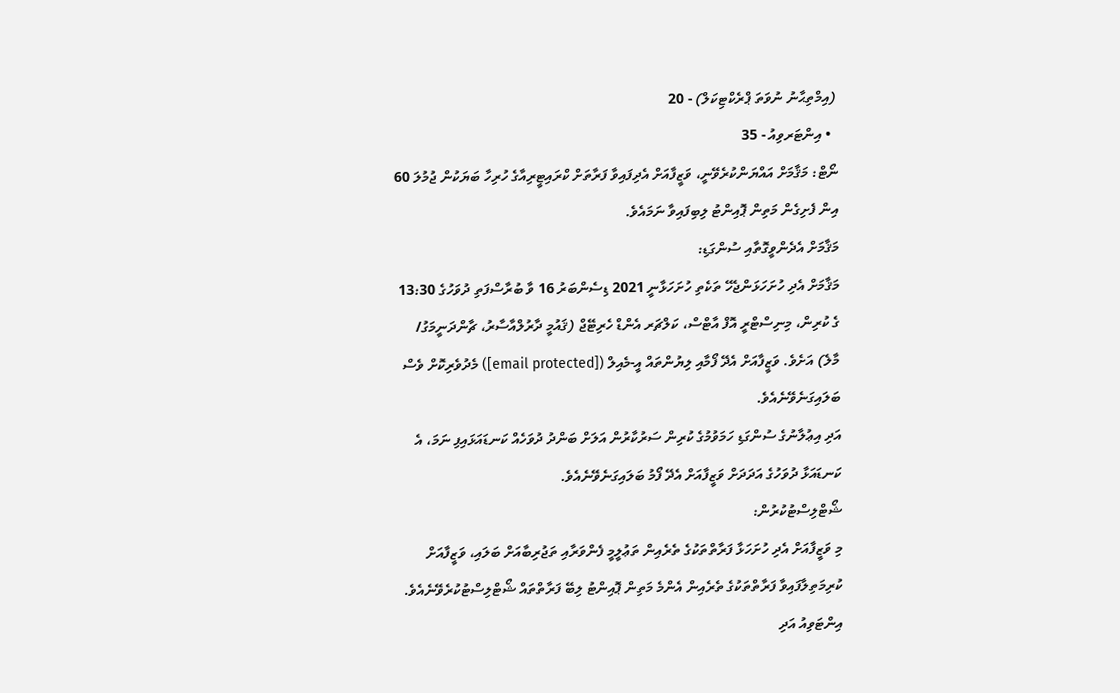(އިމްތިޙާނު ނުވަތަ ޕްރެކްޓިކަލް) - 20
  • އިންޓަރވިއު - 35
ނޯޓް: މަޤާމަށް އައްޔަންކުރެވޭނީ، ވަޒީފާއަށް އެދިފައިވާ ފަރާތަށް ކްރައިޓީރިއާގެ ހުރިހާ ބަޔަކުން ޖުމުލަ 60 އިން ފެށިގެން މަތިން ޕޮއިންޓު ލިބިފައިވާ ނަމައެވެ.
މަޤާމަށް އެދެންވީގޮތާއި ސުންގަޑި:
މަޤާމަށް އެދި ހުށަހަޅަންޖެހޭ ތަކެތި ހުށަހަޅާނީ 2021 ޑިސެންބަރު 16 ވާ ބުރާސްފަތި ދުވަހުގެ 13:30 ގެ ކުރިން، މިނިސްޓްރީ އޮފް އާޓްސް، ކަލްޗަރ އެންޑް ހެރިޓޭޖް (ޤައުމީ ދާރުލްއާސާރު، ޗާންދަނީމަގު/ މާލެ) އަށެވެ. ވަޒީފާއަށް އެދޭ ފޯމާއި ލިޔުންތައް އީ-މެއިލް ([email protected]) މެދުވެރިކޮށް ވެސް ބަލައިގަނެވޭނެއެވެ.
އަދި އިޢުލާނުގެ ސުންގަޑި ހަމަވުމުގެ ކުރިން ސަރުކާރުން އަލަށް ބަންދު ދުވަހެއް ކަނޑައަޅައިފި ނަމަ، އެ ކަނޑައަޅާ ދުވަހުގެ އަދަދަށް ވަޒީފާއަށް އެދޭ ފޯމު ބަލައިގަނެވޭނެއެވެ.
ޝޯޓްލިސްޓުކުރުން:
މި ވަޒީފާއަށް އެދި ހުށަހަޅާ ފަރާތްތަކުގެ ތެރެއިން ތަޢުލީމީ ފެންވަރާއި ތަޖުރިބާއަށް ބަލައި، ވަޒީފާއަށް ކުރިމަތިލާފައިވާ ފަރާތްތަކުގެ ތެރެއިން އެންމެ މަތިން ޕޮއިންޓު ލިބޭ ފަރާތްތައް ޝޯޓްލިސްޓުކުރެވޭނެއެވެ.
އިންޓަވިއު އަދި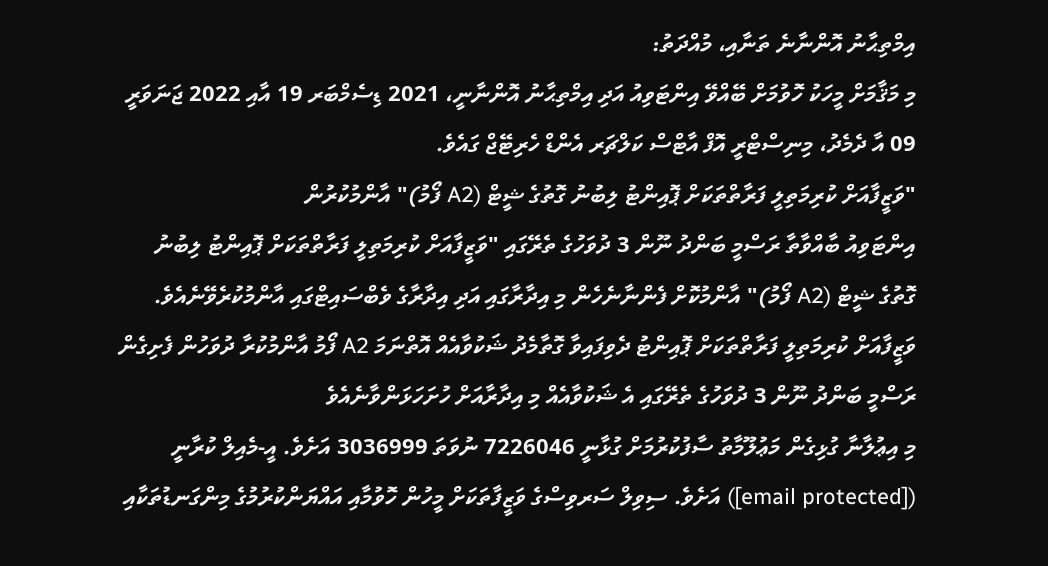އިމްތިޙާނު އޮންނާނެ ތަނާއި، މުއްދަތު:
މި މަޤާމަށް މީހަކު ހޮވުމަށް ބޭއްވޭ އިންޓަވިއު އަދި އިމްތިޙާނު އޮންނާނީ، 2021 ޑިސެމްބަރ 19 އާއި 2022 ޖަނަވަރީ 09 އާ ދެމެދު، މިނިސްޓްރީ އޮފް އާޓްސް ކަލްޗަރ އެންޑް ހެރިޓޭޖް ގައެވެ.
"ވަޒީފާއަށް ކުރިމަތިލީ ފަރާތްތަކަށް ޕޮއިންޓު ލިބުނު ގޮތުގެ ޝީޓް (A2 ފޯމު)" އާންމުކުރުން
އިންޓަވިއު ބާއްވާތާ ރަސްމީ ބަންދު ނޫން 3 ދުވަހުގެ ތެރޭގައި "ވަޒީފާއަށް ކުރިމަތިލީ ފަރާތްތަކަށް ޕޮއިންޓު ލިބުނު ގޮތުގެ ޝީޓް (A2 ފޯމު)" އާންމުކޮށް ފެންނާނެހެން މި އިދާރާގައި އަދި އިދާރާގެ ވެބްސައިޓްގައި އާންމުކުރެވޭނެއެވެ. ވަޒީފާއަށް ކުރިމަތިލީ ފަރާތްތަކަށް ޕޮއިންޓު ދެވިފައިވާ ގޮތާމެދު ޝަކުވާއެއް އޮތްނަމަ A2 ފޯމު އާންމުކުރާ ދުވަހުން ފެށިގެން ރަސްމީ ބަންދު ނޫން 3 ދުވަހުގެ ތެރޭގައި އެ ޝަކުވާއެއް މި އިދާރާއަށް ހުށަހަޅަންވާނެއެވެ
މި އިޢުލާނާ ގުޅިގެން މަޢުލޫމާތު ސާފުކުރުމަށް ގުޅާނީ 7226046 ނުވަތަ 3036999 އަށެވެ. އީ-މެއިލް ކުރާނީ ([email protected]) އަށެވެ. ސިވިލް ސަރވިސްގެ ވަޒީފާތަކަށް މީހުން ހޮވުމާއި އައްޔަންކުރުމުގެ މިންގަނޑުތަކާއި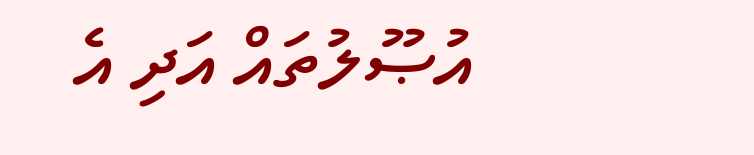އުޞޫލުތައް އަދި އެ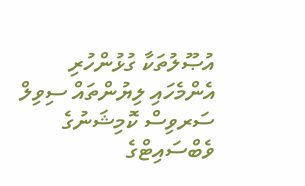އުޞޫލުތަކާ ގުޅުންހުރި އެންމެހައި ލިޔުންތައް ސިވިލް ސަރވިސް ކޮމިޝަނުގެ ވެބްސައިޓްގެ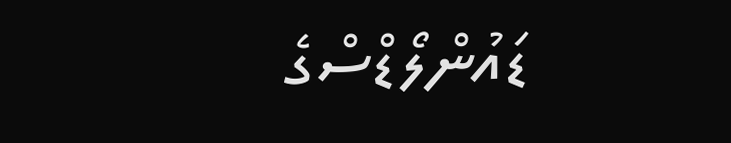ޑައުންލޯޑްސްގެ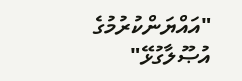"އައްޔަންކުރުމުގެ އުޞޫލާގުޅޭ"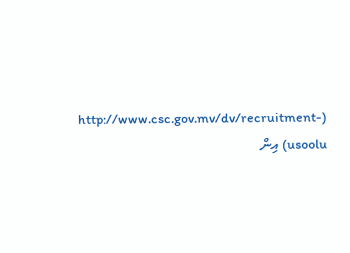(http://www.csc.gov.mv/dv/recruitment-usoolu) އިން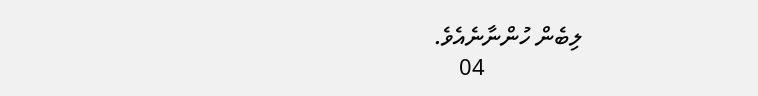ލިބެން ހުންނާނެއެވެ.
                 04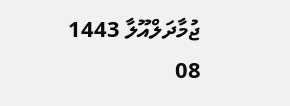ޖުމާދަލްއޫލާ 1443
08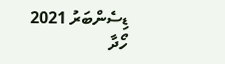ޑިސެންބަރު 2021
ހޯދާ